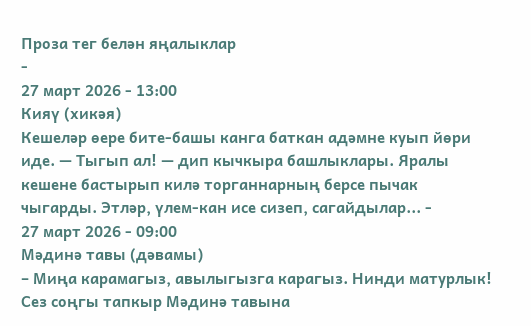Проза тег белән яңалыклар
-
27 март 2026 - 13:00
Кияү (хикәя)
Кешеләр өере бите-башы канга баткан адәмне куып йөри иде. — Тыгып ал! — дип кычкыра башлыклары. Яралы кешене бастырып килә торганнарның берсе пычак чыгарды. Этләр, үлем-кан исе сизеп, сагайдылар... -
27 март 2026 - 09:00
Мәдинә тавы (дәвамы)
– Миңа карамагыз, авылыгызга карагыз. Нинди матурлык! Сез соңгы тапкыр Мәдинә тавына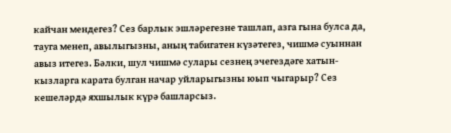кайчан мендегез? Сез барлык эшләрегезне ташлап, азга гына булса да, тауга менеп, авылыгызны, аның табигатен күзәтегез, чишмә суыннан авыз итегез. Бәлки, шул чишмә сулары сезнең эчегездәге хатын-кызларга карата булган начар уйларыгызны юып чыгарыр? Сез кешеләрдә яхшылык күрә башларсыз.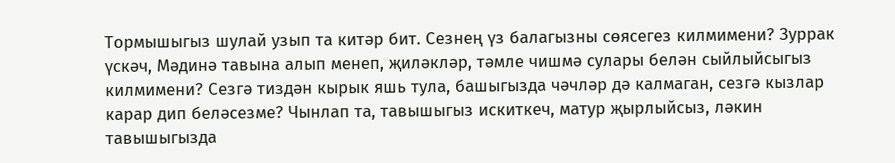Тормышыгыз шулай узып та китәр бит. Сезнең үз балагызны сөясегез килмимени? Зуррак үскәч, Мәдинә тавына алып менеп, җиләкләр, тәмле чишмә сулары белән сыйлыйсыгыз килмимени? Сезгә тиздән кырык яшь тула, башыгызда чәчләр дә калмаган, сезгә кызлар карар дип беләсезме? Чынлап та, тавышыгыз искиткеч, матур җырлыйсыз, ләкин тавышыгызда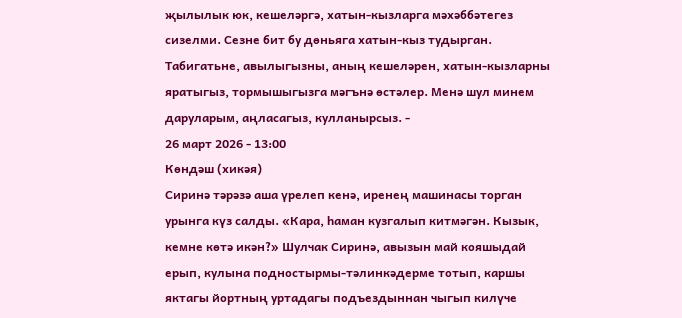җылылык юк, кешеләргә, хатын-кызларга мәхәббәтегез сизелми. Сезне бит бу дөньяга хатын-кыз тудырган. Табигатьне, авылыгызны, аның кешеләрен, хатын-кызларны яратыгыз, тормышыгызга мәгънә өстәлер. Менә шул минем даруларым, аңласагыз, кулланырсыз. -
26 март 2026 - 13:00
Көндәш (хикәя)
Сиринә тәрәзә аша үрелеп кенә, иренең машинасы торган урынга күз салды. «Кара, һаман кузгалып китмәгән. Кызык, кемне көтә икән?» Шулчак Сиринә, авызын май кояшыдай ерып, кулына подностырмы-тәлинкәдерме тотып, каршы яктагы йортның уртадагы подъездыннан чыгып килүче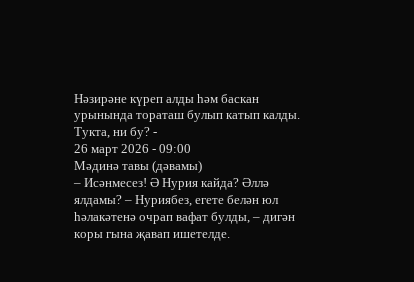Нәзирәне күреп алды һәм баскан урынында тораташ булып катып калды. Тукта, ни бу? -
26 март 2026 - 09:00
Мәдинә тавы (дәвамы)
– Исәнмесез! Ә Нурия кайда? Әллә ялдамы? – Нуриябез, егете белән юл һәлакәтенә очрап вафат булды, – дигән коры гына җавап ишетелде.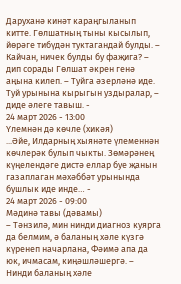Даруханә кинәт караңгыланып китте. Гөлшатның тыны кысылып, йөрәге тибүдән туктагандай булды. – Кайчан, ничек булды бу фаҗига? – дип сорады Гөлшат әкрен генә аңына килеп. – Туйга әзерләнә иде. Туй урынына кырыгын уздыралар, – диде әлеге тавыш. -
24 март 2026 - 13:00
Үлемнән дә көчле (хикәя)
...Әйе, Илдарның хыянәте үлеменнән көчлерәк булып чыкты. Зөмәрәнең күңелендәге дистә еллар буе җанын газаплаган мәхәббәт урынында бушлык иде инде… -
24 март 2026 - 09:00
Мәдинә тавы (дәвамы)
– Тәнзилә, мин нинди диагноз куярга да белмим, ә баланың хәле күзгә күренеп начарлана, Фәимә апа да юк, ичмасам, киңәшләшергә. – Нинди баланың хәле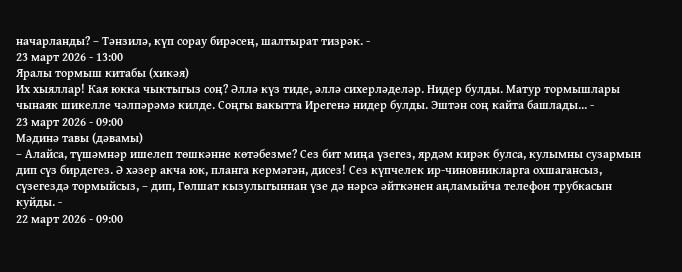начарланды? – Тәнзилә, күп сорау бирәсең, шалтырат тизрәк. -
23 март 2026 - 13:00
Яралы тормыш китабы (хикәя)
Их хыяллар! Кая юкка чыктыгыз соң? Әллә күз тиде, әллә сихерләделәр. Нидер булды. Матур тормышлары чынаяк шикелле чәлпәрәмә килде. Соңгы вакытта Ирегенә нидер булды. Эштән соң кайта башлады... -
23 март 2026 - 09:00
Мәдинә тавы (дәвамы)
– Алайса, түшәмнәр ишелеп төшкәнне көтәбезме? Сез бит миңа үзегез, ярдәм кирәк булса, кулымны сузармын дип сүз бирдегез. Ә хәзер акча юк, планга кермәгән, дисез! Сез күпчелек ир-чиновникларга охшагансыз, сүзегездә тормыйсыз, – дип, Гөлшат кызулыгыннан үзе дә нәрсә әйткәнен аңламыйча телефон трубкасын куйды. -
22 март 2026 - 09:00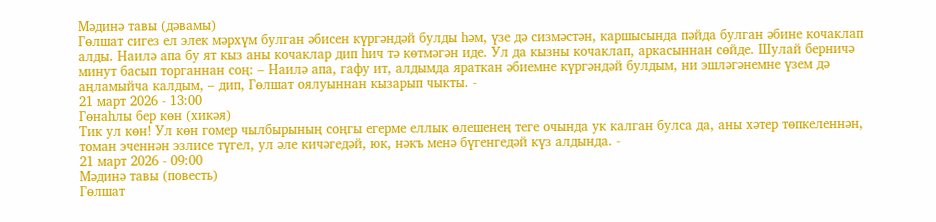Мәдинә тавы (дәвамы)
Гөлшат сигез ел элек мәрхүм булган әбисен күргәндәй булды һәм, үзе дә сизмәстән, каршысында пәйда булган әбине кочаклап алды. Наилә апа бу ят кыз аны кочаклар дип һич тә көтмәгән иде. Ул да кызны кочаклап, аркасыннан сөйде. Шулай берничә минут басып торганнан соң: – Наилә апа, гафу ит, алдымда яраткан әбиемне күргәндәй булдым, ни эшләгәнемне үзем дә аңламыйча калдым, – дип, Гөлшат оялуыннан кызарып чыкты. -
21 март 2026 - 13:00
Гөнаһлы бер көн (хикәя)
Тик ул көн! Ул көн гомер чылбырының соңгы егерме еллык өлешенең теге очында ук калган булса да, аны хәтер төпкеленнән, томан эченнән эзлисе түгел, ул әле кичәгедәй, юк, нәкъ менә бүгенгедәй күз алдында. -
21 март 2026 - 09:00
Мәдинә тавы (повесть)
Гөлшат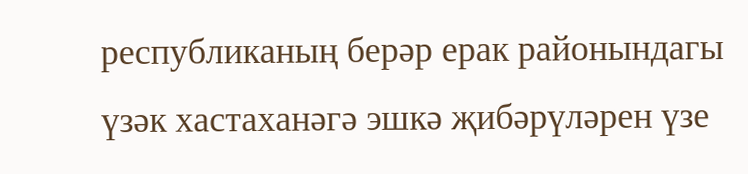республиканың берәр ерак районындагы үзәк хастаханәгә эшкә җибәрүләрен үзе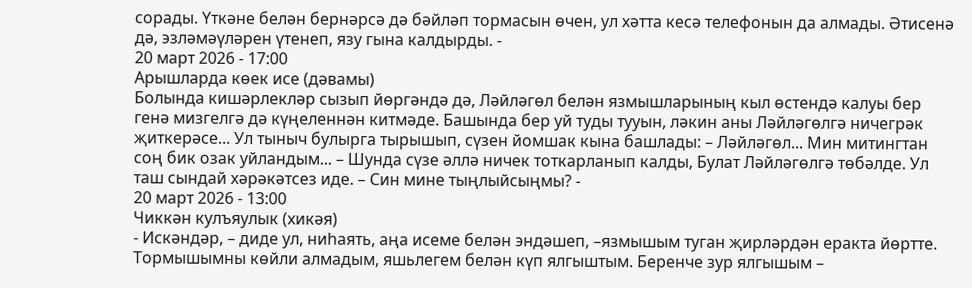сорады. Үткәне белән бернәрсә дә бәйләп тормасын өчен, ул хәтта кесә телефонын да алмады. Әтисенә дә, эзләмәүләрен үтенеп, язу гына калдырды. -
20 март 2026 - 17:00
Арышларда көек исе (дәвамы)
Болында кишәрлекләр сызып йөргәндә дә, Ләйләгөл белән язмышларының кыл өстендә калуы бер генә мизгелгә дә күңеленнән китмәде. Башында бер уй туды тууын, ләкин аны Ләйләгөлгә ничегрәк җиткерәсе... Ул тыныч булырга тырышып, сүзен йомшак кына башлады: – Ләйләгөл... Мин митингтан соң бик озак уйландым... – Шунда сүзе әллә ничек тоткарланып калды, Булат Ләйләгөлгә төбәлде. Ул таш сындай хәрәкәтсез иде. – Син мине тыңлыйсыңмы? -
20 март 2026 - 13:00
Чиккән кулъяулык (хикәя)
- Искәндәр, – диде ул, ниһаять, аңа исеме белән эндәшеп, –язмышым туган җирләрдән еракта йөртте. Тормышымны көйли алмадым, яшьлегем белән күп ялгыштым. Беренче зур ялгышым –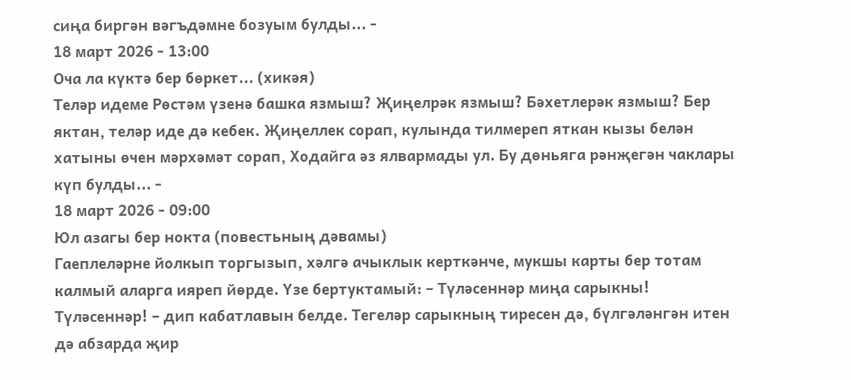сиңа биргән вәгъдәмне бозуым булды... -
18 март 2026 - 13:00
Оча ла күктә бер бөркет... (хикәя)
Теләр идеме Рөстәм үзенә башка язмыш? Җиңелрәк язмыш? Бәхетлерәк язмыш? Бер яктан, теләр иде дә кебек. Җиңеллек сорап, кулында тилмереп яткан кызы белән хатыны өчен мәрхәмәт сорап, Ходайга әз ялвармады ул. Бу дөньяга рәнҗегән чаклары күп булды... -
18 март 2026 - 09:00
Юл азагы бер нокта (повестьның дәвамы)
Гаеплеләрне йолкып торгызып, хәлгә ачыклык керткәнче, мукшы карты бер тотам калмый аларга ияреп йөрде. Үзе бертуктамый: – Түләсеннәр миңа сарыкны! Түләсеннәр! – дип кабатлавын белде. Тегеләр сарыкның тиресен дә, бүлгәләнгән итен дә абзарда җир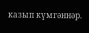казып күмгәннәр.